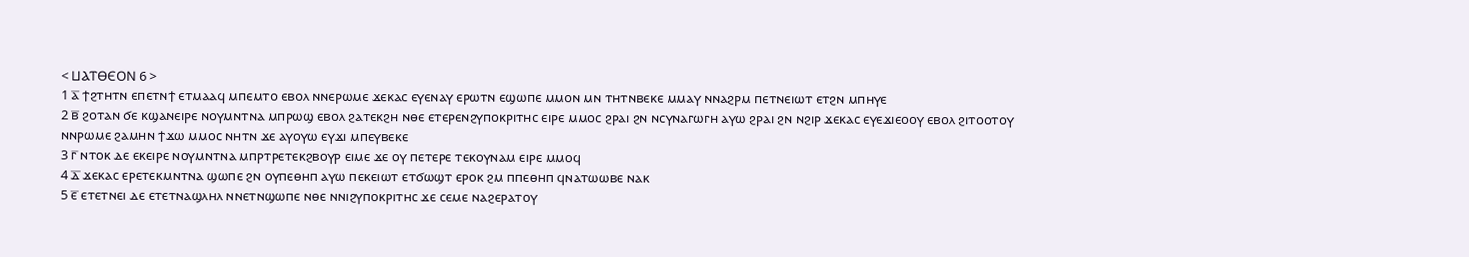< ⳘⲀⲦⲐⲈⲞⲚ 6 >
1 ⲁ̅ ϯϩⲧⲏⲧⲛ ⲉⲡⲉⲧⲛϯ ⲉⲧⲙⲁⲁϥ ⲙⲡⲉⲙⲧⲟ ⲉⲃⲟⲗ ⲛⲛⲉⲣⲱⲙⲉ ϫⲉⲕⲁⲥ ⲉⲩⲉⲛⲁⲩ ⲉⲣⲱⲧⲛ ⲉϣⲱⲡⲉ ⲙⲙⲟⲛ ⲙⲛ ⲧⲏⲧⲛⲃⲉⲕⲉ ⲙⲙⲁⲩ ⲛⲛⲁϩⲣⲙ ⲡⲉⲧⲛⲉⲓⲱⲧ ⲉⲧϩⲛ ⲙⲡⲏⲩⲉ
2 ⲃ̅ ϩⲟⲧⲁⲛ ϭⲉ ⲕϣⲁⲛⲉⲓⲣⲉ ⲛⲟⲩⲙⲛⲧⲛⲁ ⲙⲡⲣⲱϣ ⲉⲃⲟⲗ ϩⲁⲧⲉⲕϩⲏ ⲛⲑⲉ ⲉⲧⲉⲣⲉⲛϩⲩⲡⲟⲕⲣⲓⲧⲏⲥ ⲉⲓⲣⲉ ⲙⲙⲟⲥ ϩⲣⲁⲓ ϩⲛ ⲛⲥⲩⲛⲁⲅⲱⲅⲏ ⲁⲩⲱ ϩⲣⲁⲓ ϩⲛ ⲛϩⲓⲣ ϫⲉⲕⲁⲥ ⲉⲩⲉϫⲓⲉⲟⲟⲩ ⲉⲃⲟⲗ ϩⲓⲧⲟⲟⲧⲟⲩ ⲛⲛⲣⲱⲙⲉ ϩⲁⲙⲏⲛ ϯϫⲱ ⲙⲙⲟⲥ ⲛⲏⲧⲛ ϫⲉ ⲁⲩⲟⲩⲱ ⲉⲩϫⲓ ⲙⲡⲉⲩⲃⲉⲕⲉ
3 ⲅ̅ ⲛⲧⲟⲕ ⲇⲉ ⲉⲕⲉⲓⲣⲉ ⲛⲟⲩⲙⲛⲧⲛⲁ ⲙⲡⲣⲧⲣⲉⲧⲉⲕϩⲃⲟⲩⲣ ⲉⲓⲙⲉ ϫⲉ ⲟⲩ ⲡⲉⲧⲉⲣⲉ ⲧⲉⲕⲟⲩⲛⲁⲙ ⲉⲓⲣⲉ ⲙⲙⲟϥ
4 ⲇ̅ ϫⲉⲕⲁⲥ ⲉⲣⲉⲧⲉⲕⲙⲛⲧⲛⲁ ϣⲱⲡⲉ ϩⲛ ⲟⲩⲡⲉⲑⲏⲡ ⲁⲩⲱ ⲡⲉⲕⲉⲓⲱⲧ ⲉⲧϭⲱϣⲧ ⲉⲣⲟⲕ ϩⲙ ⲡⲡⲉⲑⲏⲡ ϥⲛⲁⲧⲱⲱⲃⲉ ⲛⲁⲕ
5 ⲉ̅ ⲉⲧⲉⲧⲛⲉⲓ ⲇⲉ ⲉⲧⲉⲧⲛⲁϣⲗⲏⲗ ⲛⲛⲉⲧⲛϣⲱⲡⲉ ⲛⲑⲉ ⲛⲛⲓϩⲩⲡⲟⲕⲣⲓⲧⲏⲥ ϫⲉ ⲥⲉⲙⲉ ⲛⲁϩⲉⲣⲁⲧⲟⲩ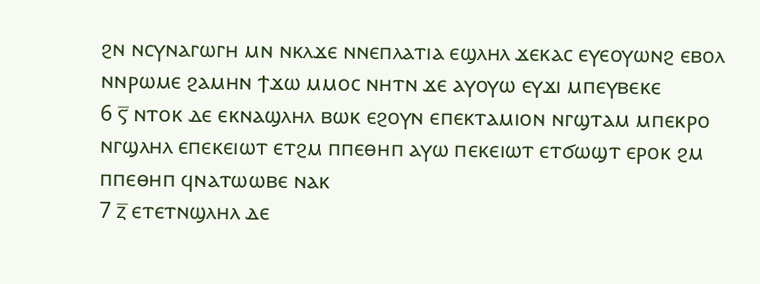ϩⲛ ⲛⲥⲩⲛⲁⲅⲱⲅⲏ ⲙⲛ ⲛⲕⲗϫⲉ ⲛⲛⲉⲡⲗⲁⲧⲓⲁ ⲉϣⲗⲏⲗ ϫⲉⲕⲁⲥ ⲉⲩⲉⲟⲩⲱⲛϩ ⲉⲃⲟⲗ ⲛⲛⲣⲱⲙⲉ ϩⲁⲙⲏⲛ ϯϫⲱ ⲙⲙⲟⲥ ⲛⲏⲧⲛ ϫⲉ ⲁⲩⲟⲩⲱ ⲉⲩϫⲓ ⲙⲡⲉⲩⲃⲉⲕⲉ
6 ⲋ̅ ⲛⲧⲟⲕ ⲇⲉ ⲉⲕⲛⲁϣⲗⲏⲗ ⲃⲱⲕ ⲉϩⲟⲩⲛ ⲉⲡⲉⲕⲧⲁⲙⲓⲟⲛ ⲛⲅϣⲧⲁⲙ ⲙⲡⲉⲕⲣⲟ ⲛⲅϣⲗⲏⲗ ⲉⲡⲉⲕⲉⲓⲱⲧ ⲉⲧϩⲙ ⲡⲡⲉⲑⲏⲡ ⲁⲩⲱ ⲡⲉⲕⲉⲓⲱⲧ ⲉⲧϭⲱϣⲧ ⲉⲣⲟⲕ ϩⲙ ⲡⲡⲉⲑⲏⲡ ϥⲛⲁⲧⲱⲱⲃⲉ ⲛⲁⲕ
7 ⲍ̅ ⲉⲧⲉⲧⲛϣⲗⲏⲗ ⲇⲉ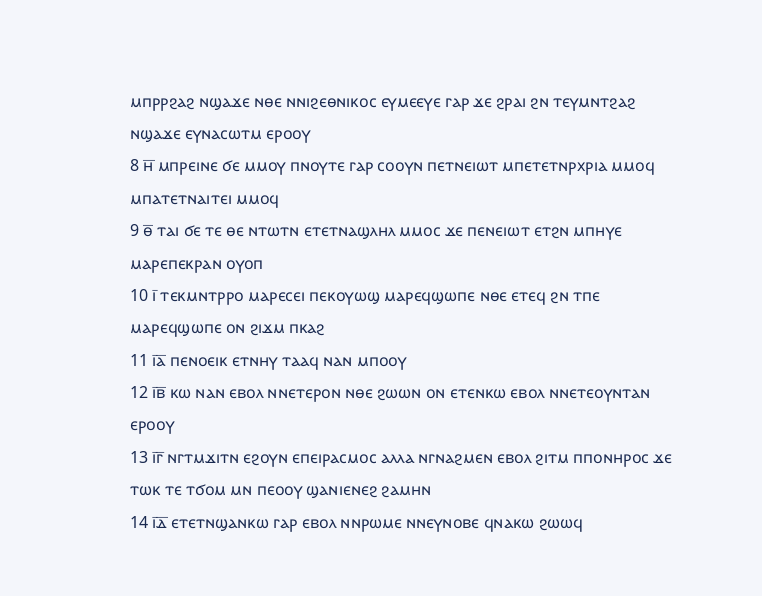ⲙⲡⲣⲣϩⲁϩ ⲛϣⲁϫⲉ ⲛⲑⲉ ⲛⲛⲓϩⲉⲑⲛⲓⲕⲟⲥ ⲉⲩⲙⲉⲉⲩⲉ ⲅⲁⲣ ϫⲉ ϩⲣⲁⲓ ϩⲛ ⲧⲉⲩⲙⲛⲧϩⲁϩ ⲛϣⲁϫⲉ ⲉⲩⲛⲁⲥⲱⲧⲙ ⲉⲣⲟⲟⲩ
8 ⲏ̅ ⲙⲡⲣⲉⲓⲛⲉ ϭⲉ ⲙⲙⲟⲩ ⲡⲛⲟⲩⲧⲉ ⲅⲁⲣ ⲥⲟⲟⲩⲛ ⲡⲉⲧⲛⲉⲓⲱⲧ ⲙⲡⲉⲧⲉⲧⲛⲣⲭⲣⲓⲁ ⲙⲙⲟϥ ⲙⲡⲁⲧⲉⲧⲛⲁⲓⲧⲉⲓ ⲙⲙⲟϥ
9 ⲑ̅ ⲧⲁⲓ ϭⲉ ⲧⲉ ⲑⲉ ⲛⲧⲱⲧⲛ ⲉⲧⲉⲧⲛⲁϣⲗⲏⲗ ⲙⲙⲟⲥ ϫⲉ ⲡⲉⲛⲉⲓⲱⲧ ⲉⲧϩⲛ ⲙⲡⲏⲩⲉ ⲙⲁⲣⲉⲡⲉⲕⲣⲁⲛ ⲟⲩⲟⲡ
10 ⲓ̅ ⲧⲉⲕⲙⲛⲧⲣⲣⲟ ⲙⲁⲣⲉⲥⲉⲓ ⲡⲉⲕⲟⲩⲱϣ ⲙⲁⲣⲉϥϣⲱⲡⲉ ⲛⲑⲉ ⲉⲧⲉϥ ϩⲛ ⲧⲡⲉ ⲙⲁⲣⲉϥϣⲱⲡⲉ ⲟⲛ ϩⲓϫⲙ ⲡⲕⲁϩ
11 ⲓ̅ⲁ̅ ⲡⲉⲛⲟⲉⲓⲕ ⲉⲧⲛⲏⲩ ⲧⲁⲁϥ ⲛⲁⲛ ⲙⲡⲟⲟⲩ
12 ⲓ̅ⲃ̅ ⲕⲱ ⲛⲁⲛ ⲉⲃⲟⲗ ⲛⲛⲉⲧⲉⲣⲟⲛ ⲛⲑⲉ ϩⲱⲱⲛ ⲟⲛ ⲉⲧⲉⲛⲕⲱ ⲉⲃⲟⲗ ⲛⲛⲉⲧⲉⲟⲩⲛⲧⲁⲛ ⲉⲣⲟⲟⲩ
13 ⲓ̅ⲅ̅ ⲛⲅⲧⲙϫⲓⲧⲛ ⲉϩⲟⲩⲛ ⲉⲡⲉⲓⲣⲁⲥⲙⲟⲥ ⲁⲗⲗⲁ ⲛⲅⲛⲁϩⲙⲉⲛ ⲉⲃⲟⲗ ϩⲓⲧⲙ ⲡⲡⲟⲛⲏⲣⲟⲥ ϫⲉ ⲧⲱⲕ ⲧⲉ ⲧϭⲟⲙ ⲙⲛ ⲡⲉⲟⲟⲩ ϣⲁⲛⲓⲉⲛⲉϩ ϩⲁⲙⲏⲛ
14 ⲓ̅ⲇ̅ ⲉⲧⲉⲧⲛϣⲁⲛⲕⲱ ⲅⲁⲣ ⲉⲃⲟⲗ ⲛⲛⲣⲱⲙⲉ ⲛⲛⲉⲩⲛⲟⲃⲉ ϥⲛⲁⲕⲱ ϩⲱⲱϥ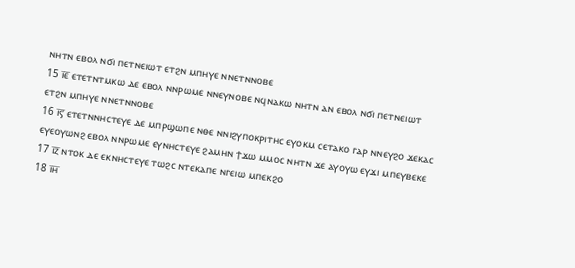ⲛⲏⲧⲛ ⲉⲃⲟⲗ ⲛϭⲓ ⲡⲉⲧⲛⲉⲓⲱⲧ ⲉⲧϩⲛ ⲙⲡⲏⲩⲉ ⲛⲛⲉⲧⲛⲛⲟⲃⲉ
15 ⲓ̅ⲉ̅ ⲉⲧⲉⲧⲛⲧⲙⲕⲱ ⲇⲉ ⲉⲃⲟⲗ ⲛⲛⲣⲱⲙⲉ ⲛⲛⲉⲩⲛⲟⲃⲉ ⲛϥⲛⲁⲕⲱ ⲛⲏⲧⲛ ⲁⲛ ⲉⲃⲟⲗ ⲛϭⲓ ⲡⲉⲧⲛⲉⲓⲱⲧ ⲉⲧϩⲛ ⲙⲡⲏⲩⲉ ⲛⲛⲉⲧⲛⲛⲟⲃⲉ
16 ⲓ̅ⲋ̅ ⲉⲧⲉⲧⲛⲛⲏⲥⲧⲉⲩⲉ ⲇⲉ ⲙⲡⲣϣⲱⲡⲉ ⲛⲑⲉ ⲛⲛⲓϩⲩⲡⲟⲕⲣⲓⲧⲏⲥ ⲉⲩⲟⲕⲙ ⲥⲉⲧⲁⲕⲟ ⲅⲁⲣ ⲛⲛⲉⲩϩⲟ ϫⲉⲕⲁⲥ ⲉⲩⲉⲟⲩⲱⲛϩ ⲉⲃⲟⲗ ⲛⲛⲣⲱⲙⲉ ⲉⲩⲛⲏⲥⲧⲉⲩⲉ ϩⲁⲙⲏⲛ ϯϫⲱ ⲙⲙⲟⲥ ⲛⲏⲧⲛ ϫⲉ ⲁⲩⲟⲩⲱ ⲉⲩϫⲓ ⲙⲡⲉⲩⲃⲉⲕⲉ
17 ⲓ̅ⲍ̅ ⲛⲧⲟⲕ ⲇⲉ ⲉⲕⲛⲏⲥⲧⲉⲩⲉ ⲧⲱϩⲥ ⲛⲧⲉⲕⲁⲡⲉ ⲛⲅⲉⲓⲱ ⲙⲡⲉⲕϩⲟ
18 ⲓ̅ⲏ̅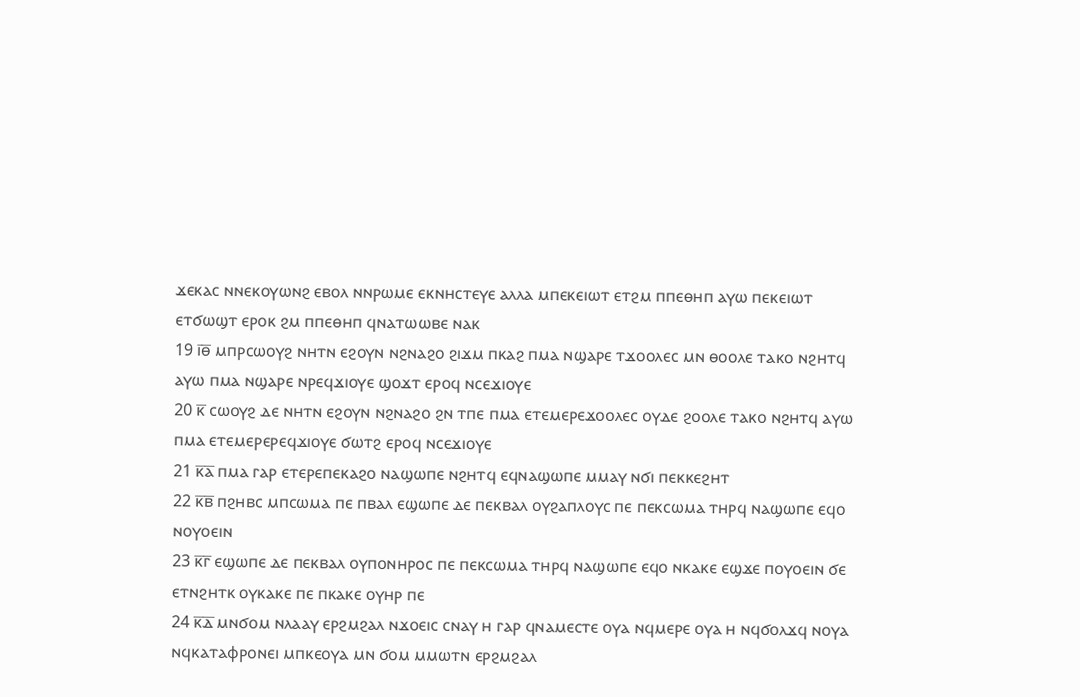ϫⲉⲕⲁⲥ ⲛⲛⲉⲕⲟⲩⲱⲛϩ ⲉⲃⲟⲗ ⲛⲛⲣⲱⲙⲉ ⲉⲕⲛⲏⲥⲧⲉⲩⲉ ⲁⲗⲗⲁ ⲙⲡⲉⲕⲉⲓⲱⲧ ⲉⲧϩⲙ ⲡⲡⲉⲑⲏⲡ ⲁⲩⲱ ⲡⲉⲕⲉⲓⲱⲧ ⲉⲧϭⲱϣⲧ ⲉⲣⲟⲕ ϩⲙ ⲡⲡⲉⲑⲏⲡ ϥⲛⲁⲧⲱⲱⲃⲉ ⲛⲁⲕ
19 ⲓ̅ⲑ̅ ⲙⲡⲣⲥⲱⲟⲩϩ ⲛⲏⲧⲛ ⲉϩⲟⲩⲛ ⲛϩⲛⲁϩⲟ ϩⲓϫⲙ ⲡⲕⲁϩ ⲡⲙⲁ ⲛϣⲁⲣⲉ ⲧϫⲟⲟⲗⲉⲥ ⲙⲛ ⲑⲟⲟⲗⲉ ⲧⲁⲕⲟ ⲛϩⲏⲧϥ ⲁⲩⲱ ⲡⲙⲁ ⲛϣⲁⲣⲉ ⲛⲣⲉϥϫⲓⲟⲩⲉ ϣⲟϫⲧ ⲉⲣⲟϥ ⲛⲥⲉϫⲓⲟⲩⲉ
20 ⲕ̅ ⲥⲱⲟⲩϩ ⲇⲉ ⲛⲏⲧⲛ ⲉϩⲟⲩⲛ ⲛϩⲛⲁϩⲟ ϩⲛ ⲧⲡⲉ ⲡⲙⲁ ⲉⲧⲉⲙⲉⲣⲉϫⲟⲟⲗⲉⲥ ⲟⲩⲇⲉ ϩⲟⲟⲗⲉ ⲧⲁⲕⲟ ⲛϩⲏⲧϥ ⲁⲩⲱ ⲡⲙⲁ ⲉⲧⲉⲙⲉⲣⲉⲣⲉϥϫⲓⲟⲩⲉ ϭⲱⲧϩ ⲉⲣⲟϥ ⲛⲥⲉϫⲓⲟⲩⲉ
21 ⲕ̅ⲁ̅ ⲡⲙⲁ ⲅⲁⲣ ⲉⲧⲉⲣⲉⲡⲉⲕⲁϩⲟ ⲛⲁϣⲱⲡⲉ ⲛϩⲏⲧϥ ⲉϥⲛⲁϣⲱⲡⲉ ⲙⲙⲁⲩ ⲛϭⲓ ⲡⲉⲕⲕⲉϩⲏⲧ
22 ⲕ̅ⲃ̅ ⲡϩⲏⲃⲥ ⲙⲡⲥⲱⲙⲁ ⲡⲉ ⲡⲃⲁⲗ ⲉϣⲱⲡⲉ ⲇⲉ ⲡⲉⲕⲃⲁⲗ ⲟⲩϩⲁⲡⲗⲟⲩⲥ ⲡⲉ ⲡⲉⲕⲥⲱⲙⲁ ⲧⲏⲣϥ ⲛⲁϣⲱⲡⲉ ⲉϥⲟ ⲛⲟⲩⲟⲉⲓⲛ
23 ⲕ̅ⲅ̅ ⲉϣⲱⲡⲉ ⲇⲉ ⲡⲉⲕⲃⲁⲗ ⲟⲩⲡⲟⲛⲏⲣⲟⲥ ⲡⲉ ⲡⲉⲕⲥⲱⲙⲁ ⲧⲏⲣϥ ⲛⲁϣⲱⲡⲉ ⲉϥⲟ ⲛⲕⲁⲕⲉ ⲉϣϫⲉ ⲡⲟⲩⲟⲉⲓⲛ ϭⲉ ⲉⲧⲛϩⲏⲧⲕ ⲟⲩⲕⲁⲕⲉ ⲡⲉ ⲡⲕⲁⲕⲉ ⲟⲩⲏⲣ ⲡⲉ
24 ⲕ̅ⲇ̅ ⲙⲛϭⲟⲙ ⲛⲗⲁⲁⲩ ⲉⲣϩⲙϩⲁⲗ ⲛϫⲟⲉⲓⲥ ⲥⲛⲁⲩ ⲏ ⲅⲁⲣ ϥⲛⲁⲙⲉⲥⲧⲉ ⲟⲩⲁ ⲛϥⲙⲉⲣⲉ ⲟⲩⲁ ⲏ ⲛϥϭⲟⲗϫϥ ⲛⲟⲩⲁ ⲛϥⲕⲁⲧⲁⲫⲣⲟⲛⲉⲓ ⲙⲡⲕⲉⲟⲩⲁ ⲙⲛ ϭⲟⲙ ⲙⲙⲱⲧⲛ ⲉⲣϩⲙϩⲁⲗ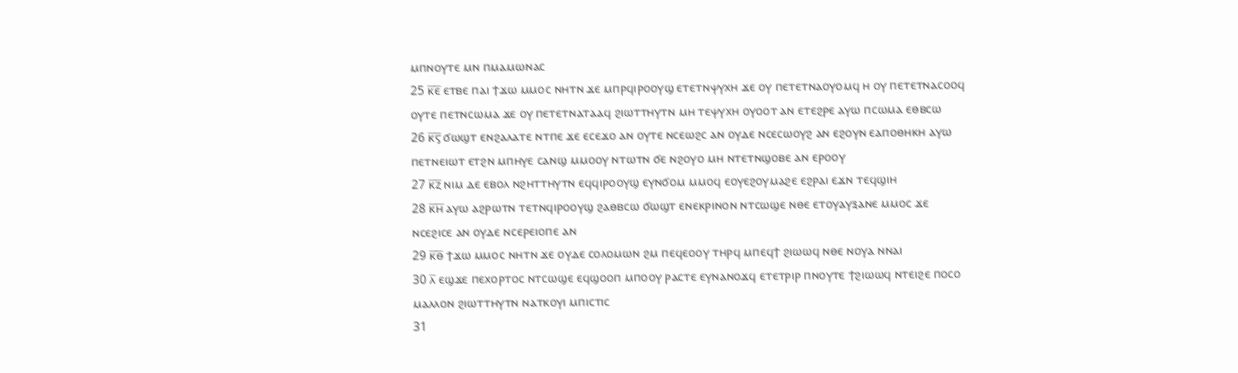ⲙⲡⲛⲟⲩⲧⲉ ⲙⲛ ⲡⲙⲁⲙⲱⲛⲁⲥ
25 ⲕ̅ⲉ̅ ⲉⲧⲃⲉ ⲡⲁⲓ ϯϫⲱ ⲙⲙⲟⲥ ⲛⲏⲧⲛ ϫⲉ ⲙⲡⲣϥⲓⲣⲟⲟⲩϣ ⲉⲧⲉⲧⲛⲯⲩⲭⲏ ϫⲉ ⲟⲩ ⲡⲉⲧⲉⲧⲛⲁⲟⲩⲟⲙϥ ⲏ ⲟⲩ ⲡⲉⲧⲉⲧⲛⲁⲥⲟⲟϥ ⲟⲩⲧⲉ ⲡⲉⲧⲛⲥⲱⲙⲁ ϫⲉ ⲟⲩ ⲡⲉⲧⲉⲧⲛⲁⲧⲁⲁϥ ϩⲓⲱⲧⲧⲏⲩⲧⲛ ⲙⲏ ⲧⲉⲯⲩⲭⲏ ⲟⲩⲟⲟⲧ ⲁⲛ ⲉⲧⲉϩⲣⲉ ⲁⲩⲱ ⲡⲥⲱⲙⲁ ⲉⲑⲃⲥⲱ
26 ⲕ̅ⲋ̅ ϭⲱϣⲧ ⲉⲛϩⲁⲗⲁⲧⲉ ⲛⲧⲡⲉ ϫⲉ ⲉⲥⲉϫⲟ ⲁⲛ ⲟⲩⲧⲉ ⲛⲥⲉⲱϩⲥ ⲁⲛ ⲟⲩⲇⲉ ⲛⲥⲉⲥⲱⲟⲩϩ ⲁⲛ ⲉϩⲟⲩⲛ ⲉⲁⲡⲟⲑⲏⲕⲏ ⲁⲩⲱ ⲡⲉⲧⲛⲉⲓⲱⲧ ⲉⲧϩⲛ ⲙⲡⲏⲩⲉ ⲥⲁⲛϣ ⲙⲙⲟⲟⲩ ⲛⲧⲱⲧⲛ ϭⲉ ⲛϩⲟⲩⲟ ⲙⲏ ⲛⲧⲉⲧⲛϣⲟⲃⲉ ⲁⲛ ⲉⲣⲟⲟⲩ
27 ⲕ̅ⲍ̅ ⲛⲓⲙ ⲇⲉ ⲉⲃⲟⲗ ⲛϩⲏⲧⲧⲏⲩⲧⲛ ⲉϥϥⲓⲣⲟⲟⲩϣ ⲉⲩⲛϭⲟⲙ ⲙⲙⲟϥ ⲉⲟⲩⲉϩⲟⲩⲙⲁϩⲉ ⲉϩⲣⲁⲓ ⲉϫⲛ ⲧⲉϥϣⲓⲏ
28 ⲕ̅ⲏ̅ ⲁⲩⲱ ⲁϩⲣⲱⲧⲛ ⲧⲉⲧⲛϥⲓⲣⲟⲟⲩϣ ϩⲁⲑⲃⲥⲱ ϭⲱϣⲧ ⲉⲛⲉⲕⲣⲓⲛⲟⲛ ⲛⲧⲥⲱϣⲉ ⲛⲑⲉ ⲉⲧⲟⲩⲁⲩⲝⲁⲛⲉ ⲙⲙⲟⲥ ϫⲉ ⲛⲥⲉϩⲓⲥⲉ ⲁⲛ ⲟⲩⲇⲉ ⲛⲥⲉⲣⲉⲓⲟⲡⲉ ⲁⲛ
29 ⲕ̅ⲑ̅ ϯϫⲱ ⲙⲙⲟⲥ ⲛⲏⲧⲛ ϫⲉ ⲟⲩⲇⲉ ⲥⲟⲗⲟⲙⲱⲛ ϩⲙ ⲡⲉϥⲉⲟⲟⲩ ⲧⲏⲣϥ ⲙⲡⲉϥϯ ϩⲓⲱⲱϥ ⲛⲑⲉ ⲛⲟⲩⲁ ⲛⲛⲁⲓ
30 ⲗ̅ ⲉϣϫⲉ ⲡⲉⲭⲟⲣⲧⲟⲥ ⲛⲧⲥⲱϣⲉ ⲉϥϣⲟⲟⲡ ⲙⲡⲟⲟⲩ ⲣⲁⲥⲧⲉ ⲉⲩⲛⲁⲛⲟϫϥ ⲉⲧⲉⲧⲣⲓⲣ ⲡⲛⲟⲩⲧⲉ ϯϩⲓⲱⲱϥ ⲛⲧⲉⲓϩⲉ ⲡⲟⲥⲟ ⲙⲁⲗⲗⲟⲛ ϩⲓⲱⲧⲧⲏⲩⲧⲛ ⲛⲁⲧⲕⲟⲩⲓ ⲙⲡⲓⲥⲧⲓⲥ
31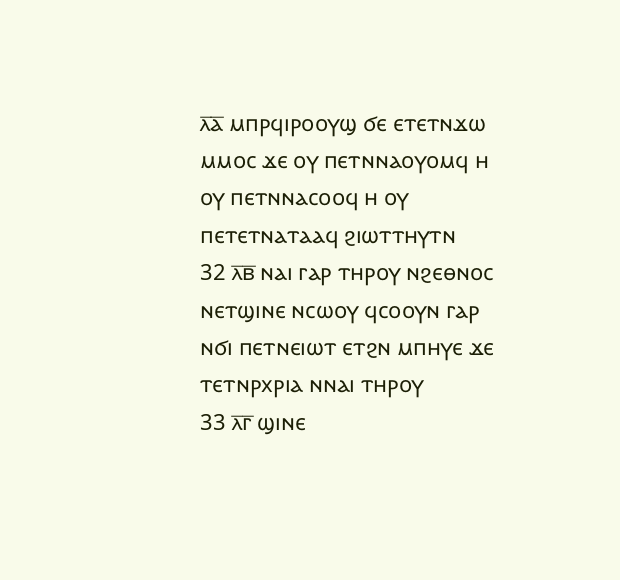ⲗ̅ⲁ̅ ⲙⲡⲣϥⲓⲣⲟⲟⲩϣ ϭⲉ ⲉⲧⲉⲧⲛϫⲱ ⲙⲙⲟⲥ ϫⲉ ⲟⲩ ⲡⲉⲧⲛⲛⲁⲟⲩⲟⲙϥ ⲏ ⲟⲩ ⲡⲉⲧⲛⲛⲁⲥⲟⲟϥ ⲏ ⲟⲩ ⲡⲉⲧⲉⲧⲛⲁⲧⲁⲁϥ ϩⲓⲱⲧⲧⲏⲩⲧⲛ
32 ⲗ̅ⲃ̅ ⲛⲁⲓ ⲅⲁⲣ ⲧⲏⲣⲟⲩ ⲛϩⲉⲑⲛⲟⲥ ⲛⲉⲧϣⲓⲛⲉ ⲛⲥⲱⲟⲩ ϥⲥⲟⲟⲩⲛ ⲅⲁⲣ ⲛϭⲓ ⲡⲉⲧⲛⲉⲓⲱⲧ ⲉⲧϩⲛ ⲙⲡⲏⲩⲉ ϫⲉ ⲧⲉⲧⲛⲣⲭⲣⲓⲁ ⲛⲛⲁⲓ ⲧⲏⲣⲟⲩ
33 ⲗ̅ⲅ̅ ϣⲓⲛⲉ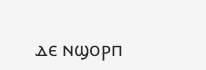ⲇⲉ ⲛϣⲟⲣⲡ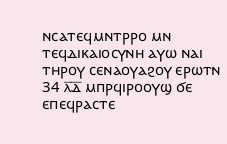ⲛⲥⲁⲧⲉϥⲙⲛⲧⲣⲣⲟ ⲙⲛ ⲧⲉϥⲇⲓⲕⲁⲓⲟⲥⲩⲛⲏ ⲁⲩⲱ ⲛⲁⲓ ⲧⲏⲣⲟⲩ ⲥⲉⲛⲁⲟⲩⲁϩⲟⲩ ⲉⲣⲱⲧⲛ
34 ⲗ̅ⲇ̅ ⲙⲡⲣϥⲓⲣⲟⲟⲩϣ ϭⲉ ⲉⲡⲉϥⲣⲁⲥⲧⲉ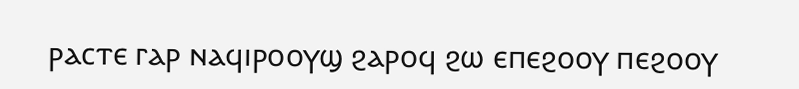ⲣⲁⲥⲧⲉ ⲅⲁⲣ ⲛⲁϥⲓⲣⲟⲟⲩϣ ϩⲁⲣⲟϥ ϩⲱ ⲉⲡⲉϩⲟⲟⲩ ⲡⲉϩⲟⲟⲩ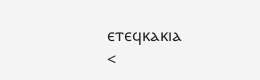ⲉⲧⲉϥⲕⲁⲕⲓⲁ
<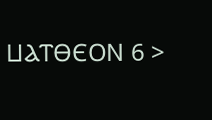ⳘⲀⲦⲐⲈⲞⲚ 6 >